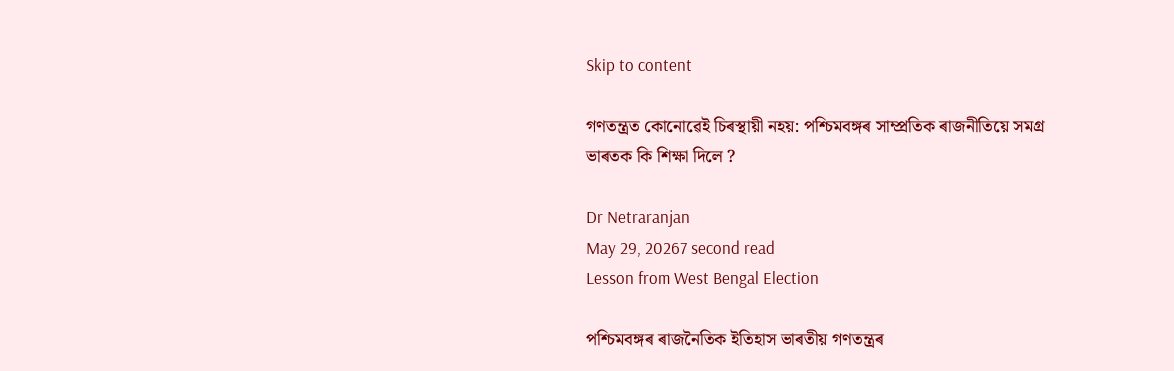Skip to content

গণতন্ত্ৰত কোনোৱেই চিৰস্থায়ী নহয়: পশ্চিমবঙ্গৰ সাম্প্ৰতিক ৰাজনীতিয়ে সমগ্ৰ ভাৰতক কি শিক্ষা দিলে ?

Dr Netraranjan
May 29, 20267 second read
Lesson from West Bengal Election

পশ্চিমবঙ্গৰ ৰাজনৈতিক ইতিহাস ভাৰতীয় গণতন্ত্ৰৰ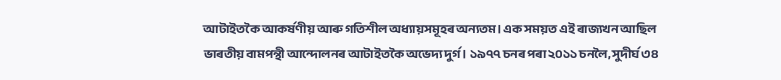আটাইতকৈ আকৰ্ষণীয় আৰু গতিশীল অধ্যায়সমূহৰ অন্যতম। এক সময়ত এই ৰাজ্যখন আছিল ভাৰতীয় বামপন্থী আন্দোলনৰ আটাইতকৈ অভেদ্য দুৰ্গ। ১৯৭৭ চনৰ পৰা ২০১১ চনলৈ, সুদীৰ্ঘ ৩৪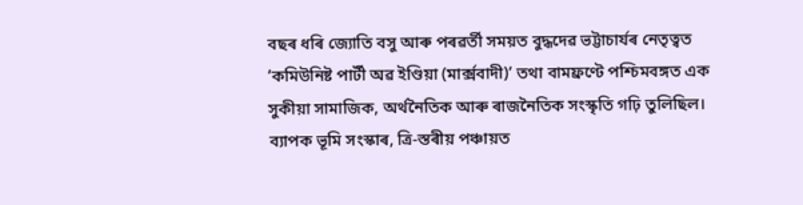বছৰ ধৰি জ্যোতি বসু আৰু পৰৱৰ্তী সময়ত বুদ্ধদেৱ ভট্টাচাৰ্যৰ নেতৃত্বত ‘কমিউনিষ্ট পাৰ্টী অৱ ইণ্ডিয়া (মাৰ্ক্সবাদী)’ তথা বামফ্ৰণ্টে পশ্চিমবঙ্গত এক সুকীয়া সামাজিক, অৰ্থনৈতিক আৰু ৰাজনৈতিক সংস্কৃতি গঢ়ি তুলিছিল। ব্যাপক ভূমি সংস্কাৰ, ত্ৰি-স্তৰীয় পঞ্চায়ত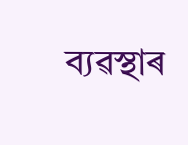ব্যৱস্থাৰ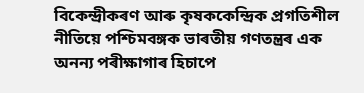বিকেন্দ্ৰীকৰণ আৰু কৃষককেন্দ্ৰিক প্ৰগতিশীল নীতিয়ে পশ্চিমবঙ্গক ভাৰতীয় গণতন্ত্ৰৰ এক অনন্য পৰীক্ষাগাৰ হিচাপে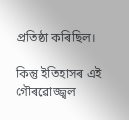প্ৰতিষ্ঠা কৰিছিল।

কিন্তু ইতিহাসৰ এই গৌৰৱোজ্জ্বল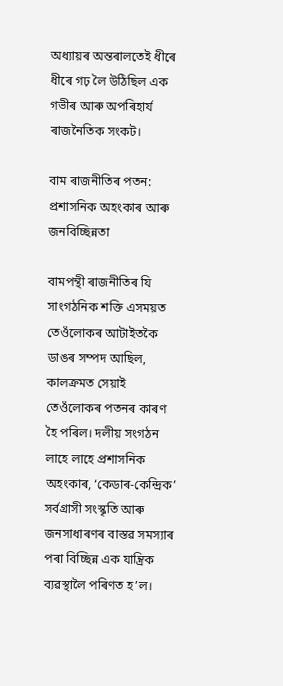অধ্যায়ৰ অন্তৰালতেই ধীৰে ধীৰে গঢ় লৈ উঠিছিল এক গভীৰ আৰু অপৰিহাৰ্য ৰাজনৈতিক সংকট।

বাম ৰাজনীতিৰ পতন: প্ৰশাসনিক অহংকাৰ আৰু জনবিচ্ছিন্নতা

বামপন্থী ৰাজনীতিৰ যি সাংগঠনিক শক্তি এসময়ত তেওঁলোকৰ আটাইতকৈ ডাঙৰ সম্পদ আছিল, কালক্ৰমত সেয়াই তেওঁলোকৰ পতনৰ কাৰণ হৈ পৰিল। দলীয় সংগঠন লাহে লাহে প্ৰশাসনিক অহংকাৰ, ‘কেডাৰ-কেন্দ্ৰিক’ সৰ্বগ্ৰাসী সংস্কৃতি আৰু জনসাধাৰণৰ বাস্তৱ সমস্যাৰ পৰা বিচ্ছিন্ন এক যান্ত্ৰিক ব্যৱস্থালৈ পৰিণত হ’ল।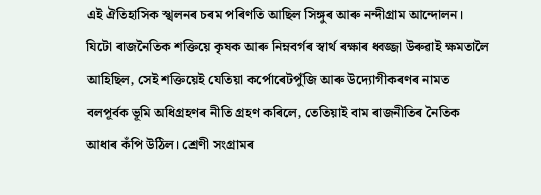এই ঐতিহাসিক স্খলনৰ চৰম পৰিণতি আছিল সিঙ্গুৰ আৰু নন্দীগ্ৰাম আন্দোলন। যিটো ৰাজনৈতিক শক্তিয়ে কৃষক আৰু নিম্নবৰ্গৰ স্বাৰ্থ ৰক্ষাৰ ধ্বজ্জা উৰুৱাই ক্ষমতালৈ আহিছিল, সেই শক্তিয়েই যেতিয়া কৰ্পোৰেটপুঁজি আৰু উদ্যোগীকৰণৰ নামত বলপূৰ্বক ভূমি অধিগ্ৰহণৰ নীতি গ্ৰহণ কৰিলে, তেতিয়াই বাম ৰাজনীতিৰ নৈতিক আধাৰ কঁপি উঠিল। শ্ৰেণী সংগ্ৰামৰ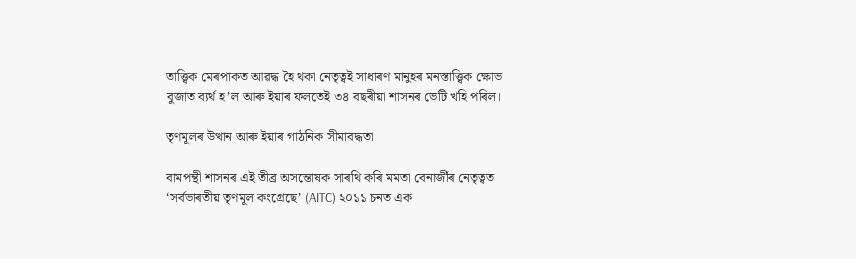তাত্ত্বিক মেৰপাকত আৱদ্ধ হৈ থকা নেতৃত্বই সাধাৰণ মানুহৰ মনস্তাত্ত্বিক ক্ষোভ বুজাত ব্যৰ্থ হ’ল আৰু ইয়াৰ ফলতেই ৩৪ বছৰীয়া শাসনৰ ভেটি খহি পৰিল।

তৃণমূলৰ উত্থান আৰু ইয়াৰ গাঠনিক সীমাবদ্ধতা

বামপন্থী শাসনৰ এই তীব্ৰ অসন্তোষক সাৰথি কৰি মমতা বেনাৰ্জীৰ নেতৃত্বত ‘সৰ্বভাৰতীয় তৃণমূল কংগ্ৰেছে’ (AITC) ২০১১ চনত এক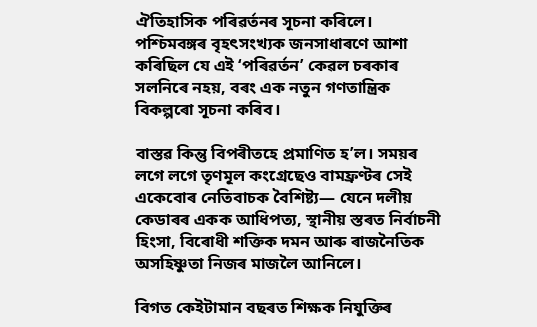ঐতিহাসিক পৰিৱৰ্তনৰ সূচনা কৰিলে। পশ্চিমবঙ্গৰ বৃহৎসংখ্যক জনসাধাৰণে আশা কৰিছিল যে এই ‘পৰিৱৰ্তন’ কেৱল চৰকাৰ সলনিৰে নহয়, বৰং এক নতুন গণতান্ত্ৰিক বিকল্পৰো সূচনা কৰিব।

বাস্তৱ কিন্তু বিপৰীতহে প্ৰমাণিত হ’ল। সময়ৰ লগে লগে তৃণমূল কংগ্ৰেছেও বামফ্ৰণ্টৰ সেই একেবোৰ নেতিবাচক বৈশিষ্ট্য— যেনে দলীয় কেডাৰৰ একক আধিপত্য, স্থানীয় স্তৰত নিৰ্বাচনী হিংসা, বিৰোধী শক্তিক দমন আৰু ৰাজনৈতিক অসহিষ্ণুতা নিজৰ মাজলৈ আনিলে।

বিগত কেইটামান বছৰত শিক্ষক নিযুক্তিৰ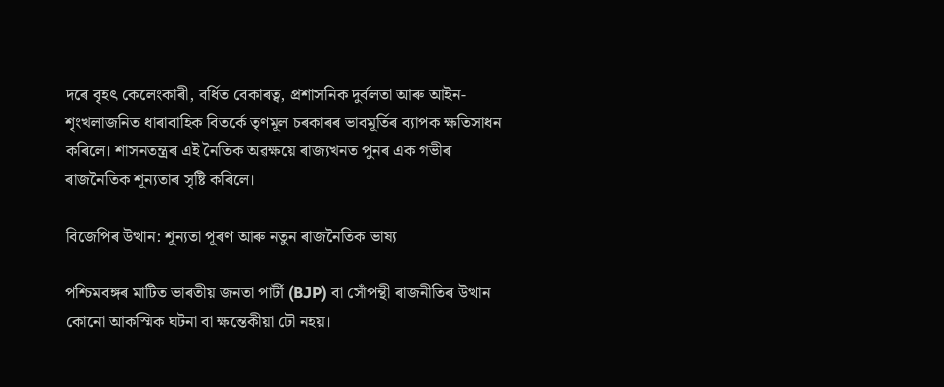দৰে বৃহৎ কেলেংকাৰী, বৰ্ধিত বেকাৰত্ব, প্ৰশাসনিক দুৰ্বলতা আৰু আইন-শৃংখলাজনিত ধাৰাবাহিক বিতৰ্কে তৃণমূল চৰকাৰৰ ভাবমূৰ্তিৰ ব্যাপক ক্ষতিসাধন কৰিলে। শাসনতন্ত্ৰৰ এই নৈতিক অৱক্ষয়ে ৰাজ্যখনত পুনৰ এক গভীৰ ৰাজনৈতিক শূন্যতাৰ সৃষ্টি কৰিলে।

বিজেপিৰ উত্থান: শূন্যতা পূৰণ আৰু নতুন ৰাজনৈতিক ভাষ্য

পশ্চিমবঙ্গৰ মাটিত ভাৰতীয় জনতা পাৰ্টী (BJP) বা সোঁপন্থী ৰাজনীতিৰ উত্থান কোনো আকস্মিক ঘটনা বা ক্ষন্তেকীয়া ঢৌ নহয়।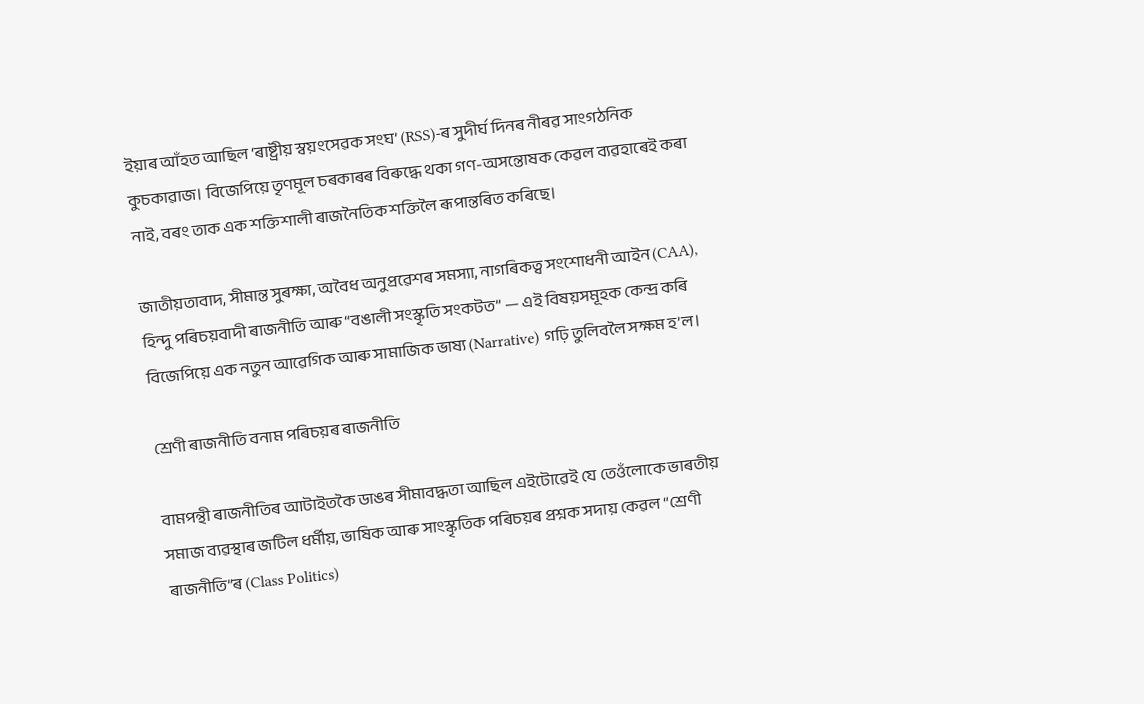ইয়াৰ আঁহত আছিল ‘ৰাষ্ট্ৰীয় স্বয়ংসেৱক সংঘ’ (RSS)-ৰ সুদীৰ্ঘ দিনৰ নীৰৱ সাংগঠনিক কুচকাৱাজ। বিজেপিয়ে তৃণমূল চৰকাৰৰ বিৰুদ্ধে থকা গণ-অসন্তোষক কেৱল ব্যৱহাৰেই কৰা নাই, বৰং তাক এক শক্তিশালী ৰাজনৈতিক শক্তিলৈ ৰূপান্তৰিত কৰিছে।

জাতীয়তাবাদ, সীমান্ত সুৰক্ষা, অবৈধ অনুপ্ৰৱেশৰ সমস্যা, নাগৰিকত্ব সংশোধনী আইন (CAA), হিন্দু পৰিচয়বাদী ৰাজনীতি আৰু “বঙালী সংস্কৃতি সংকটত” — এই বিষয়সমূহক কেন্দ্ৰ কৰি বিজেপিয়ে এক নতুন আৱেগিক আৰু সামাজিক ভাষ্য (Narrative) গঢ়ি তুলিবলৈ সক্ষম হ’ল।

শ্ৰেণী ৰাজনীতি বনাম পৰিচয়ৰ ৰাজনীতি

বামপন্থী ৰাজনীতিৰ আটাইতকৈ ডাঙৰ সীমাবদ্ধতা আছিল এইটোৱেই যে তেওঁলোকে ভাৰতীয় সমাজ ব্যৱস্থাৰ জটিল ধৰ্মীয়, ভাষিক আৰু সাংস্কৃতিক পৰিচয়ৰ প্ৰশ্নক সদায় কেৱল “শ্ৰেণী ৰাজনীতি”ৰ (Class Politics)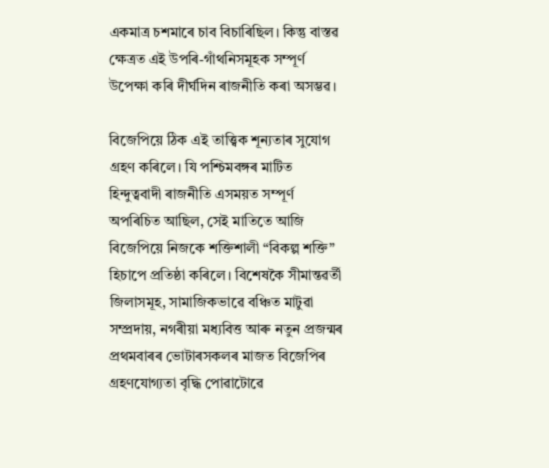একমাত্ৰ চশমাৰে চাব বিচাৰিছিল। কিন্তু বাস্তৱ ক্ষেত্ৰত এই উপৰি-গাঁথনিসমূহক সম্পূৰ্ণ উপেক্ষা কৰি দীৰ্ঘদিন ৰাজনীতি কৰা অসম্ভৱ।

বিজেপিয়ে ঠিক এই তাত্ত্বিক শূন্যতাৰ সুযোগ গ্ৰহণ কৰিলে। যি পশ্চিমবঙ্গৰ মাটিত হিন্দুত্ববাদী ৰাজনীতি এসময়ত সম্পূৰ্ণ অপৰিচিত আছিল, সেই মাতিতে আজি বিজেপিয়ে নিজকে শক্তিশালী “বিকল্প শক্তি” হিচাপে প্ৰতিষ্ঠা কৰিলে। বিশেষকৈ সীমান্তৱৰ্তী জিলাসমূহ, সামাজিকভাৱে বঞ্চিত মাটুৱা সম্প্ৰদায়, নগৰীয়া মধ্যবিত্ত আৰু নতুন প্ৰজন্মৰ প্ৰথমবাৰৰ ভোটাৰসকলৰ মাজত বিজেপিৰ গ্ৰহণযোগ্যতা বৃদ্ধি পোৱাটোৱে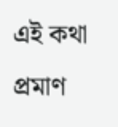এই কথা প্ৰমাণ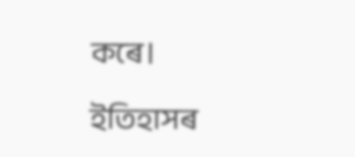কৰে।

ইতিহাসৰ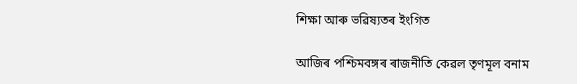শিক্ষা আৰু ভৱিষ্যতৰ ইংগিত

আজিৰ পশ্চিমবঙ্গৰ ৰাজনীতি কেৱল তৃণমূল বনাম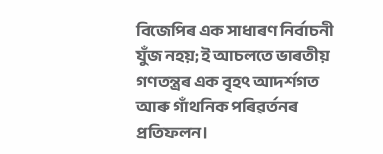বিজেপিৰ এক সাধাৰণ নিৰ্বাচনী যুঁজ নহয়; ই আচলতে ভাৰতীয় গণতন্ত্ৰৰ এক বৃহৎ আদৰ্শগত আৰু গাঁথনিক পৰিৱৰ্তনৰ প্ৰতিফলন।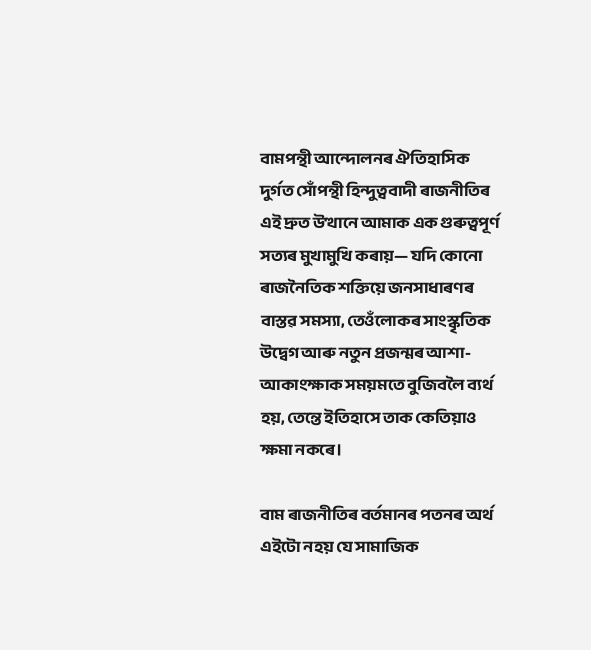বামপন্থী আন্দোলনৰ ঐতিহাসিক দুৰ্গত সোঁপন্থী হিন্দুত্ববাদী ৰাজনীতিৰ এই দ্ৰুত উত্থানে আমাক এক গুৰুত্বপূৰ্ণ সত্যৰ মুখামুখি কৰায়— যদি কোনো ৰাজনৈতিক শক্তিয়ে জনসাধাৰণৰ বাস্তৱ সমস্যা, তেওঁলোকৰ সাংস্কৃতিক উদ্বেগ আৰু নতুন প্ৰজন্মৰ আশা-আকাংক্ষাক সময়মতে বুজিবলৈ ব্যৰ্থ হয়, তেন্তে ইতিহাসে তাক কেতিয়াও ক্ষমা নকৰে।

বাম ৰাজনীতিৰ বৰ্তমানৰ পতনৰ অৰ্থ এইটো নহয় যে সামাজিক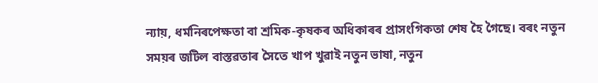ন্যায়, ধৰ্মনিৰপেক্ষতা বা শ্ৰমিক-কৃষকৰ অধিকাৰৰ প্ৰাসংগিকতা শেষ হৈ গৈছে। বৰং নতুন সময়ৰ জটিল বাস্তৱতাৰ সৈতে খাপ খুৱাই নতুন ভাষা, নতুন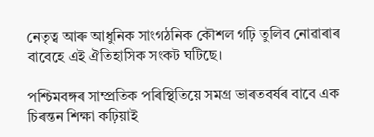নেতৃত্ব আৰু আধুনিক সাংগঠনিক কৌশল গঢ়ি তুলিব নোৱাৰাৰ বাবেহে এই ঐতিহাসিক সংকট ঘটিছে।

পশ্চিমবঙ্গৰ সাম্প্ৰতিক পৰিস্থিতিয়ে সমগ্ৰ ভাৰতবৰ্ষৰ বাবে এক চিৰন্তন শিক্ষা কঢ়িয়াই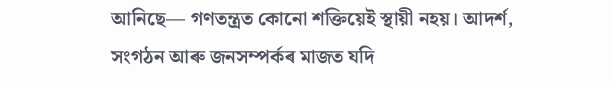আনিছে— গণতন্ত্ৰত কোনো শক্তিয়েই স্থায়ী নহয়। আদৰ্শ, সংগঠন আৰু জনসম্পৰ্কৰ মাজত যদি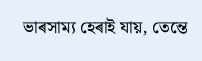ভাৰসাম্য হেৰাই যায়, তেন্তে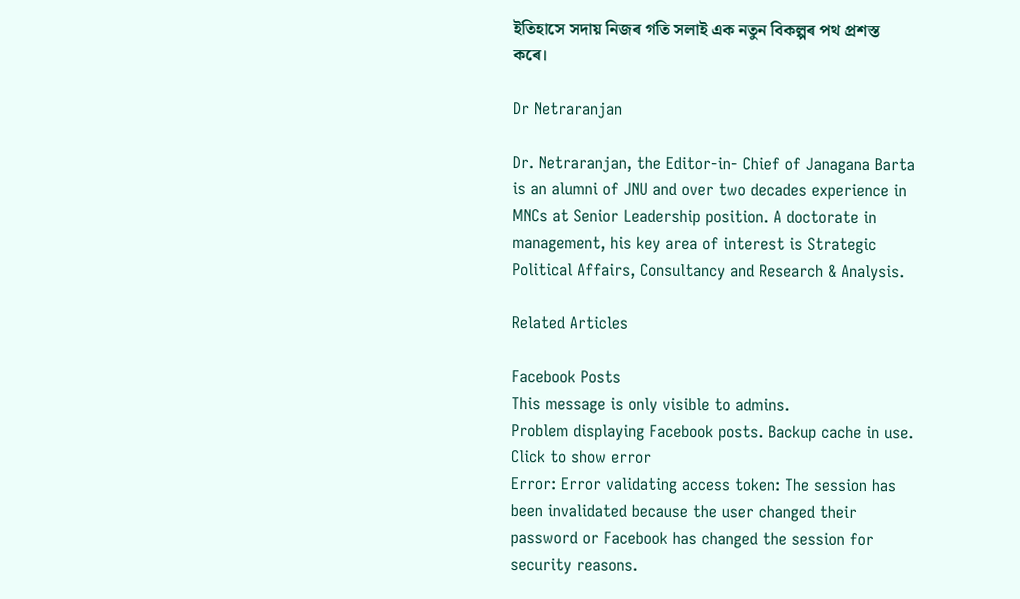ইতিহাসে সদায় নিজৰ গতি সলাই এক নতুন বিকল্পৰ পথ প্ৰশস্ত কৰে।

Dr Netraranjan

Dr. Netraranjan, the Editor-in- Chief of Janagana Barta is an alumni of JNU and over two decades experience in MNCs at Senior Leadership position. A doctorate in management, his key area of interest is Strategic Political Affairs, Consultancy and Research & Analysis.

Related Articles

Facebook Posts
This message is only visible to admins.
Problem displaying Facebook posts. Backup cache in use.
Click to show error
Error: Error validating access token: The session has been invalidated because the user changed their password or Facebook has changed the session for security reasons.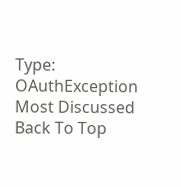Type: OAuthException
Most Discussed
Back To Top